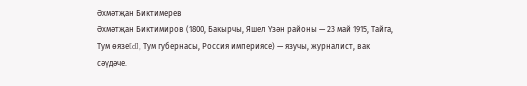Әхмәтҗан Биктимерев
Әхмәтҗан Биктимиров (1800, Бакырчы, Яшел Үзән районы — 23 май 1915, Тайга, Тум өязе[d], Тум губернасы, Россия империясе) — язучы, журналист, вак сәүдәче.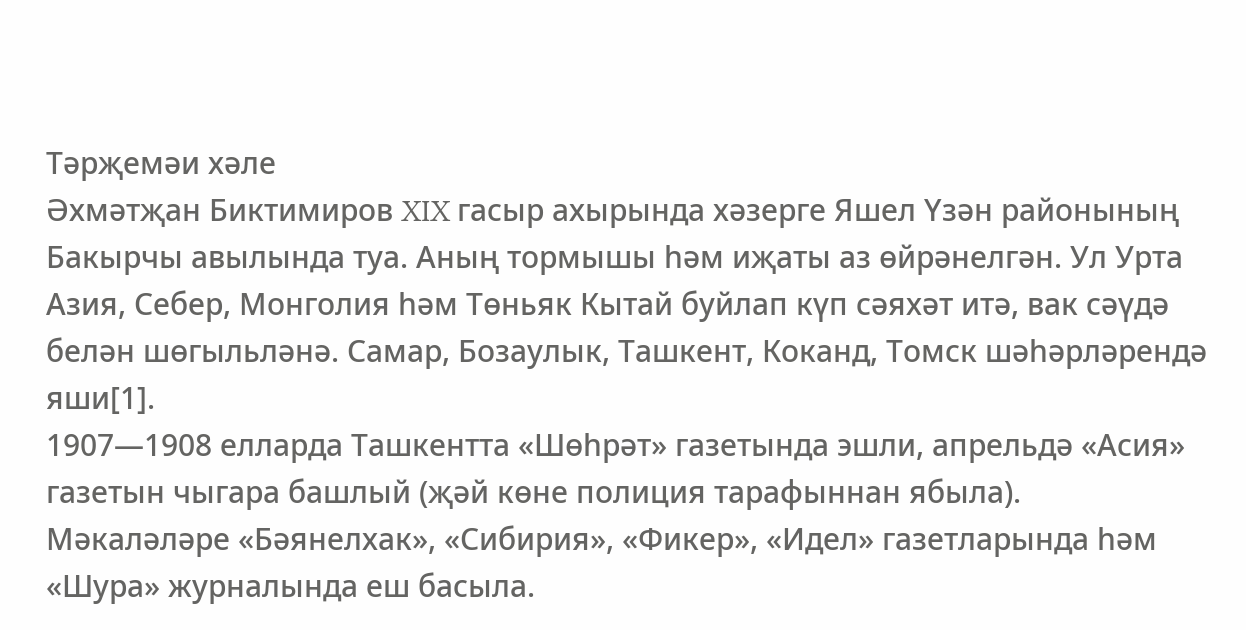Тәрҗемәи хәле
Әхмәтҗан Биктимиров XIX гасыр ахырында хәзерге Яшел Үзән районының Бакырчы авылында туа. Аның тормышы һәм иҗаты аз өйрәнелгән. Ул Урта Азия, Себер, Монголия һәм Төньяк Кытай буйлап күп сәяхәт итә, вак сәүдә белән шөгыльләнә. Самар, Бозаулык, Ташкент, Коканд, Томск шәһәрләрендә яши[1].
1907—1908 елларда Ташкентта «Шөһрәт» газетында эшли, апрельдә «Асия» газетын чыгара башлый (җәй көне полиция тарафыннан ябыла).
Мәкаләләре «Бәянелхак», «Сибирия», «Фикер», «Идел» газетларында һәм «Шура» журналында еш басыла.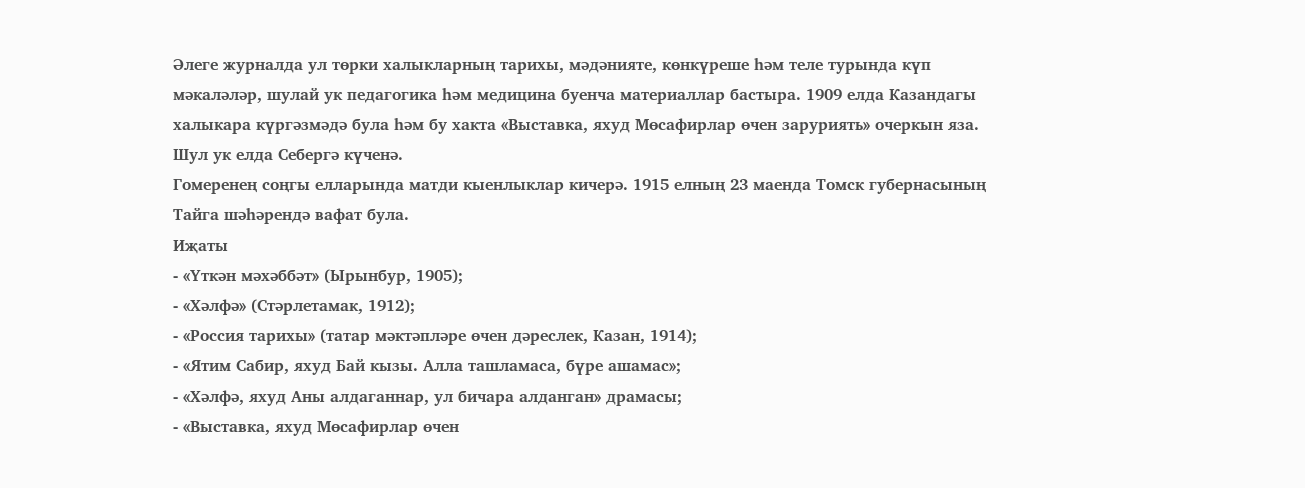Әлеге журналда ул төрки халыкларның тарихы, мәдәнияте, көнкүреше һәм теле турында күп мәкаләләр, шулай ук педагогика һәм медицина буенча материаллар бастыра. 1909 елда Казандагы халыкара күргәзмәдә була һәм бу хакта «Выставка, яхуд Мөсафирлар өчен заруриять» очеркын яза. Шул ук елда Себергә күченә.
Гомеренең соңгы елларында матди кыенлыклар кичерә. 1915 елның 23 маенда Томск губернасының Тайга шәһәрендә вафат була.
Иҗаты
- «Үткән мәхәббәт» (Ырынбур, 1905);
- «Хәлфә» (Стәрлетамак, 1912);
- «Россия тарихы» (татар мәктәпләре өчен дәреслек, Казан, 1914);
- «Ятим Сабир, яхуд Бай кызы. Алла ташламаса, бүре ашамас»;
- «Хәлфә, яхуд Аны алдаганнар, ул бичара алданган» драмасы;
- «Выставка, яхуд Мөсафирлар өчен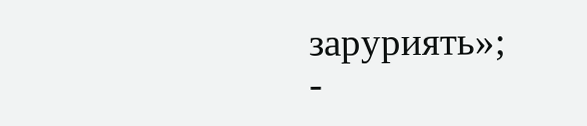заруриять»;
-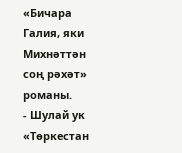«Бичара Галия, яки Михнәттән соң рәхәт» романы.
- Шулай ук «Төркестан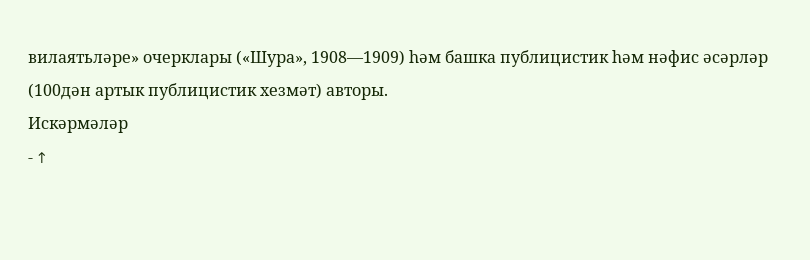вилаятьләре» очерклары («Шура», 1908—1909) һәм башка публицистик һәм нәфис әсәрләр (100дән артык публицистик хезмәт) авторы.
Искәрмәләр
- ↑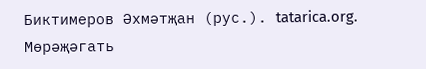Биктимеров Әхмәтҗан (рус.). tatarica.org. Мөрәҗәгать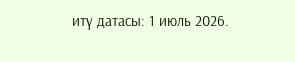итү датасы: 1 июль 2026.